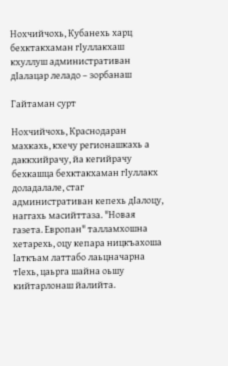Нохчийчохь, Кубанехь харц бехктакхаман гIуллакхаш кхуллуш административан дIалацар леладо – зорбанаш

Гайтаман сурт

Нохчийчохь, Краснодаран махкахь, кхечу регионашкахь а даккхийрачу, йа кегийрачу бехкашца бехктакхаман гIуллакх доладалале, стаг административан кепехь дIалоцу, наггахь масийттаза. "Новая газета. Европан" талламхошна хетарехь, оцу кепара ницкъахоша Iаткъам латтабо лаьцначарна тIехь, цаьрга шайна оьшу кийтарлонаш йалийта.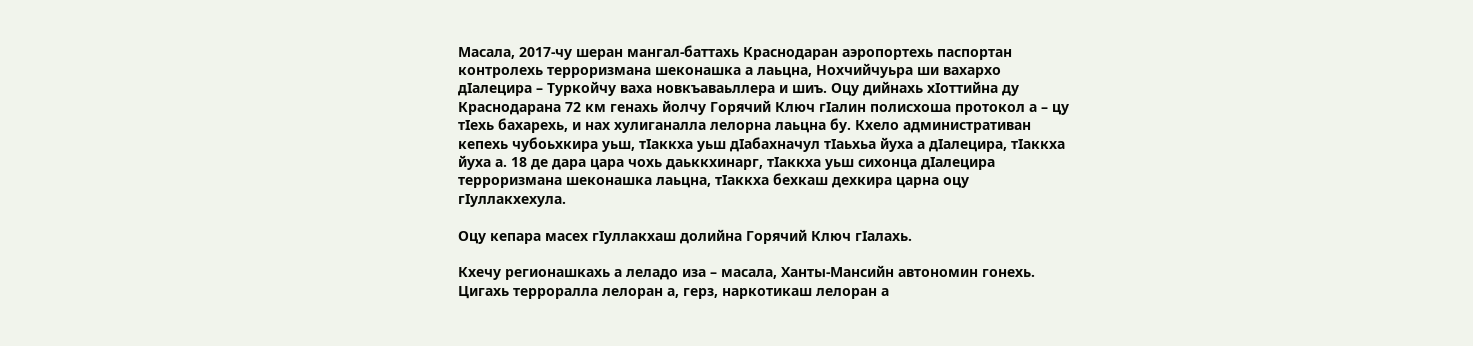Масала, 2017-чу шеран мангал-баттахь Краснодаран аэропортехь паспортан контролехь терроризмана шеконашка а лаьцна, Нохчийчуьра ши вахархо дIалецира – Туркойчу ваха новкъаваьллера и шиъ. Оцу дийнахь хIоттийна ду Краснодарана 72 км генахь йолчу Горячий Ключ гIалин полисхоша протокол а – цу тIехь бахарехь, и нах хулиганалла лелорна лаьцна бу. Кхело административан кепехь чубоьхкира уьш, тIаккха уьш дIабахначул тIаьхьа йуха а дIалецира, тIаккха йуха а. 18 де дара цара чохь даьккхинарг, тIаккха уьш сихонца дIалецира терроризмана шеконашка лаьцна, тIаккха бехкаш дехкира царна оцу гIуллакхехула.

Оцу кепара масех гIуллакхаш долийна Горячий Ключ гIалахь.

Кхечу регионашкахь а леладо иза – масала, Ханты-Мансийн автономин гонехь. Цигахь терроралла лелоран а, герз, наркотикаш лелоран а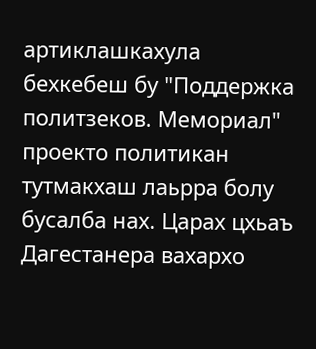артиклашкахула бехкебеш бу "Поддержка политзеков. Мемориал" проекто политикан тутмакхаш лаьрра болу бусалба нах. Царах цхьаъ Дагестанера вахархо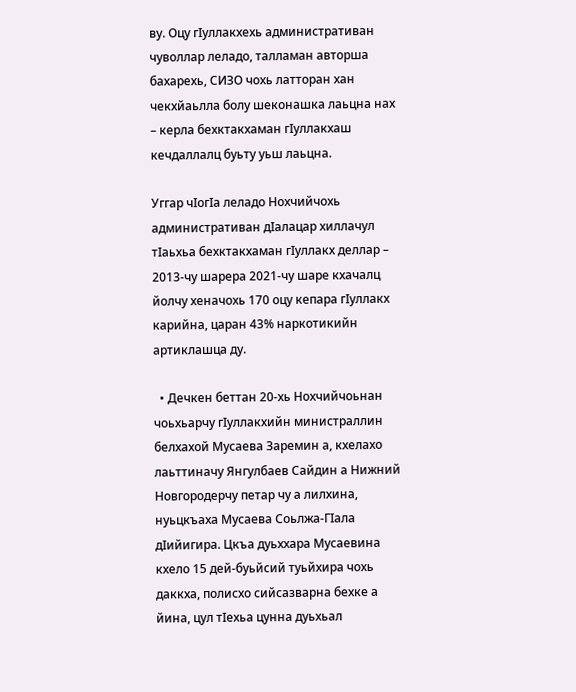ву. Оцу гIуллакхехь административан чуволлар леладо, талламан авторша бахарехь, СИЗО чохь латторан хан чекхйаьлла болу шеконашка лаьцна нах – керла бехктакхаман гIуллакхаш кечдаллалц буьту уьш лаьцна.

Уггар чIогIа леладо Нохчийчохь административан дIалацар хиллачул тIаьхьа бехктакхаман гIуллакх деллар – 2013-чу шарера 2021-чу шаре кхачалц йолчу хеначохь 170 оцу кепара гIуллакх карийна, царан 43% наркотикийн артиклашца ду.

  • Дечкен беттан 20-хь Нохчийчоьнан чоьхьарчу гIуллакхийн министраллин белхахой Мусаева Заремин а, кхелахо лаьттиначу Янгулбаев Сайдин а Нижний Новгородерчу петар чу а лилхина, нуьцкъаха Мусаева Соьлжа-ГIала дIийигира. Цкъа дуьххара Мусаевина кхело 15 дей-буьйсий туьйхира чохь даккха, полисхо сийсазварна бехке а йина, цул тIехьа цунна дуьхьал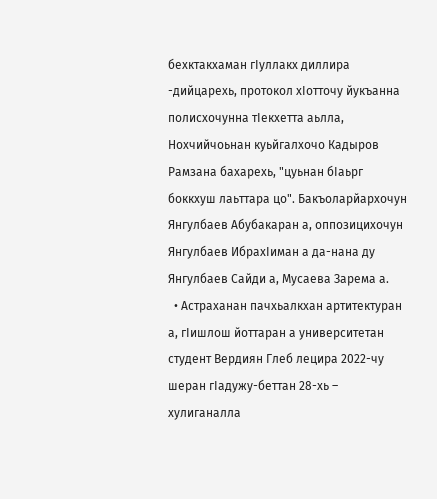бехктакхаман гIуллакх диллира -дийцарехь, протокол хIотточу йукъанна полисхочунна тIекхетта аьлла, Нохчийчоьнан куьйгалхочо Кадыров Рамзана бахарехь, "цуьнан бIаьрг боккхуш лаьттара цо". Бакъоларйархочун Янгулбаев Абубакаран а, оппозицихочун Янгулбаев ИбрахIиман а да-нана ду Янгулбаев Сайди а, Мусаева Зарема а.
  • Астраханан пачхьалкхан артитектуран а, гIишлош йоттаран а университетан студент Вердиян Глеб лецира 2022-чу шеран гIадужу-беттан 28-хь – хулиганалла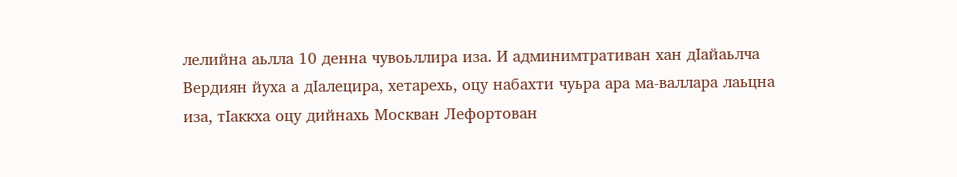лелийна аьлла 10 денна чувоьллира иза. И админимтративан хан дIайаьлча Вердиян йуха а дIалецира, хетарехь, оцу набахти чуьра ара ма-валлара лаьцна иза, тIаккха оцу дийнахь Москван Лефортован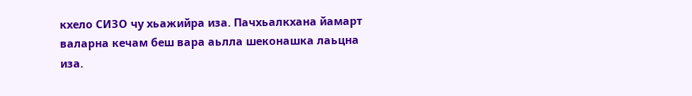кхело СИЗО чу хьажийра иза. Пачхьалкхана йамарт валарна кечам беш вара аьлла шеконашка лаьцна иза.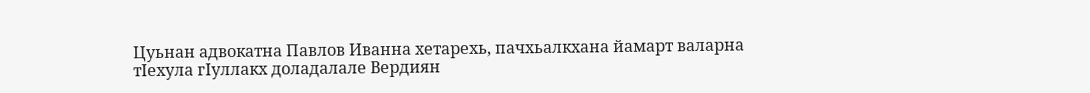Цуьнан адвокатна Павлов Иванна хетарехь, пачхьалкхана йамарт валарна тIехула гIуллакх доладалале Вердиян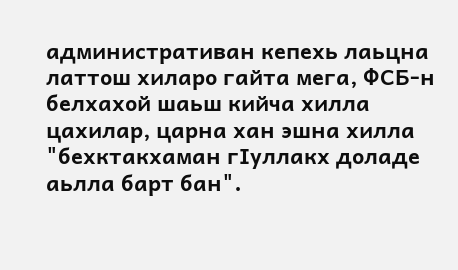административан кепехь лаьцна латтош хиларо гайта мега, ФСБ-н белхахой шаьш кийча хилла цахилар, царна хан эшна хилла "бехктакхаман гIуллакх доладе аьлла барт бан".